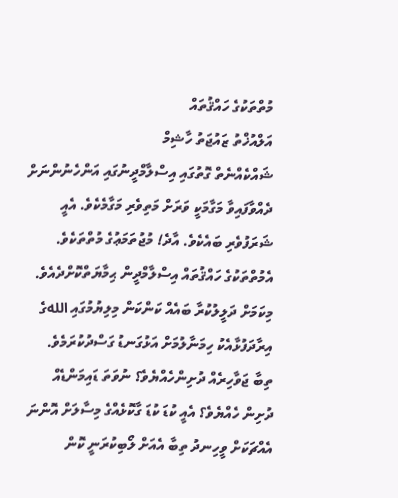މުތްތަކުގެ ހައްޤުތައް
އަލްއުޚްތު ޒައުޖަތު ހާޝިމް
ޝައްކެއްނެތް ގޮތުގައި އިސްލާމްދީނުގައި އަންހެނުންނަށް ދެއްވާފައިވާ މަގާމަކީ ވަރަށް މަތިވެރި މަގާމެކެވެ. އެއީ ޝަރަފުވެރި ބައެކެވެ. އާދެ! މުޖުތަމަޢުގެ މުތްތަކެވެ. އެމުތްތަކުގެ ހައްޤުތައް އިސްލާމްދީން ޙިމާޔަތްކޮށްދެއެވެ. މިކަމަށް ދަލީލުކުރާ ބައެއް ކަންކަން މިލިޔުމުގައި اللهގެ އިރާދަފުޅާއެކު ހިމަނާލުމަށް އަޅުގަނޑު ގަސްދުކުރަމެވެ.
ތިބާ ޖަވާހިރެއް ދުށިންހެއްޔެވެ؟ ނުވަތަ ޑައިމަންޑެއް ދުށިން ހެއްޔެވެ؟ އެއީ ކުޑަ ކުޑަ ގާކޮޅެއްގެ މިސާލަށް އޮންނަ އެއްޗަކަށް ވީހިނދު ތިބާ އެއަށް ލޯބިކުރަނީ ކޮން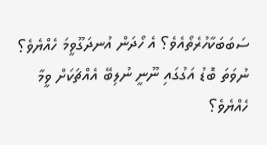ސަބަބަކާހުރެތޯއެވެ؟ އެ ހޯދަން އުނދަގޫވީމަ ހެއްޔެވެ؟ ނުވަތަ ބޮޑު އަގުގައި ނޫނީ ނުލިބޭ އެއްޗަކަށް ވީމާ ހެއްޔެވެ؟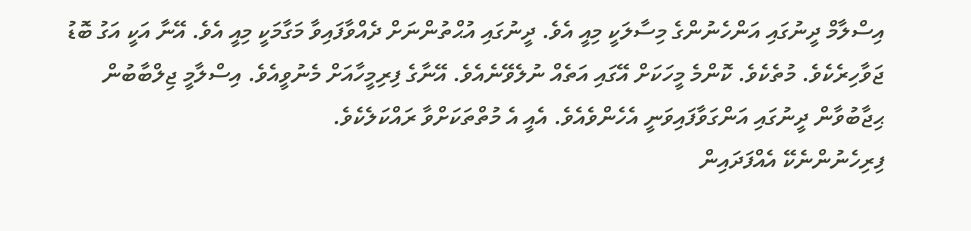އިސްލާމް ދީނުގައި އަންހެނުންގެ މިސާލަކީ މިއީ އެވެ. ދީނުގައި އުޙްތުންނަށް ދެއްވާފައިވާ މަގާމަކީ މިއީ އެވެ. އޭނާ އަކީ އަގު ބޮޑު ޖަވާހިރެކެވެ. މުތެކެވެ. ކޮންމެ މީހަކަށް އޭގައި އަތެއް ނުލެވޭނެއެވެ. އޭނާގެ ފިރިމީހާއަށް މެނުވީއެވެ. އިސްލާމީ ޖިލްބާބުން ޙިޖާބުވާން ދީނުގައި އަންގަވާފައިވަނީ އެހެންވެއެވެ. އެއީ އެ މުތްތަކަށްވާ ރައްކަލެކެވެ.
ފިރިހެނުންނެކޭ އެއްފަދައިން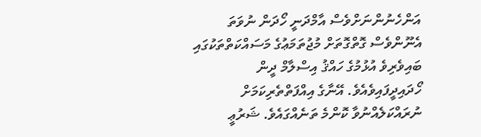އަންހެނުންނަށްވެސް އާމްދަނީ ހޯދަން ނުވަތަ އެނޫންވެސް ގޮތްގޮތަށް މުޖުތަމަޢުގެ މަސައްކަތްތަކުގައި ބައިވެރިވެ އުޅުމުގެ ހައްޤު އިސްލާމް ދީން ހޯދައިދީފައިވެއެވެ. އޭނާގެ އިއްފަތްތެރިކަމަށް ނުރައްކަލެއްނުވާ ކޮންމެ ތަނެއްގައެވެ. ޝަރުޢީ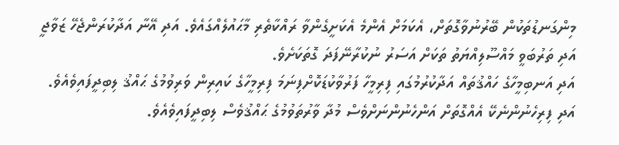މިންގަނޑުތަކުން ބޭރުނުވާގޮތަށް، އެކަމަށް އެންމެ އެކަށީގެންވާ ރައްކާތެރި މާޙައުލެއްގައެވެ. އަދި އޭނާ އަދާކުރަންޖެހޭ ޒަވާޖީ އަދި ތަރުބަވީ މައްސޫލިއްޔަތު ތަކަށް އަސަރު ނުކުރާނޭފަދަ ގޮތަކަށެވެ.
އަދި އަނބިމީހާގެ ހައްޤުތައް އަދާކުރުމުގައި ފިރިމީހާ ފަރުވާކުޑަކޮށްފިނަމަ ފިރިމީހާގެ ކައިރިން ވަރިވުމުގެ ޙައްޤު ލިބިދީފައިވެއެވެ. އަދި ފިރިހެނުންނެކޭ އެއްގޮތަށް އަންހެނުންނަށްވެސް މުދާ ވާރުތަވުމުގެ ޙައްޤުވެސް ލިބިދީފައިވެއެވެ.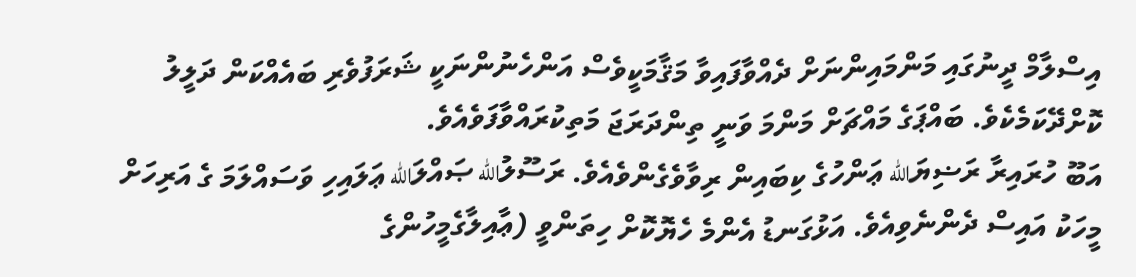އިސްލާމް ދީނުގައި މަންމައިންނަށް ދެއްވާފައިވާ މަޤާމަކީވެސް އަންހެނުންނަކީ ޝަރަފުވެރި ބައެއްކަން ދަލީލު ކޮށްދޭކަމެކެވެ. ބައްޕަގެ މައްޗަށް މަންމަ ވަނީ ތިންދަރަޖަ މަތިކުރައްވާފަވެއެވެ.
އަބޫ ހުރައިރާ ރަޟިޔަالله ޢަންހުގެ ކިބައިން ރިވާވެގެންވެއެވެ. ރަސޫލުالله ޞައްލަالله ޢަލައިހި ވަސައްލަމަ ގެ އަރިހަށް މީހަކު އައިސް ދެންނެވިއެވެ. އަޅުގަނޑު އެންމެ ހެޔޮކޮށް ހިތަންވީ (ޢާއިލާގެމީހުންގެ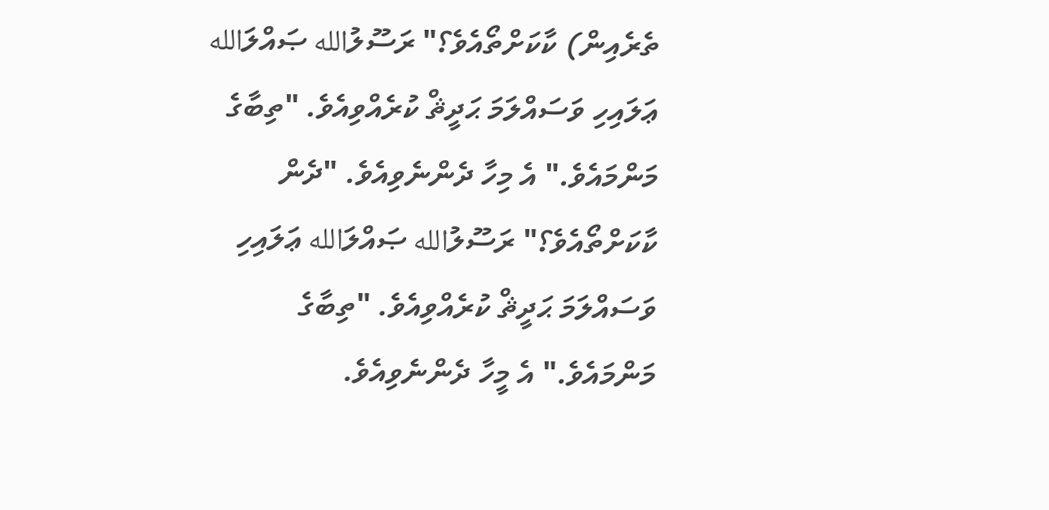ތެރެއިން) ކާކަށްތޯއެވެ؟" ރަސޫލުالله ޞައްލަالله ޢަލައިހި ވަސައްލަމަ ޙަދީޘް ކުރެއްވިއެވެ. "ތިބާގެ މަންމައެވެ." އެ މިހާ ދެންނެވިއެވެ. "ދެން ކާކަށްތޯއެވެ؟" ރަސޫލުالله ޞައްލަالله ޢަލައިހި ވަސައްލަމަ ޙަދީޘް ކުރެއްވިއެވެ. "ތިބާގެ މަންމައެވެ." އެ މީހާ ދެންނެވިއެވެ.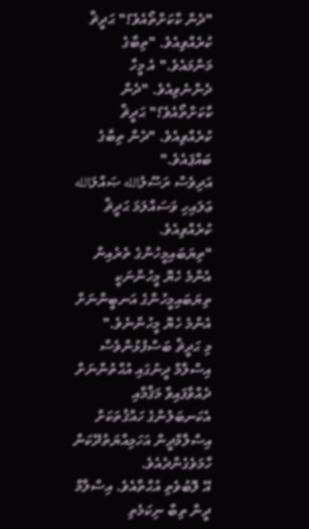"ދެން ކާކަށްތޯއެވެ؟" ޙަދީޘް ކުރެއްވިއެވެ. "ތިބާގެ މަންމައެވެ." އެ މީހާ ދެންނެވިއެވެ. "ދެން ކާކަށްތޯއެވެ؟" ޙަދީޘް ކުރެއްވިއެވެ. "ދެން ތިބާގެ ބައްޕައެވެ."
އަދިވެސް ރަސޫލުالله ޞައްލަالله ޢަލައިހި ވަސައްލަމަ ޙަދީޘް ކުރެއްވިއެވެ.
"ތިޔަބައިމީހުންގެ ތެރެއިން އެންމެ ހެޔޮ މީހުންނަކީ ތިޔަބައިމީހުންގެ އަނބީންނަށް އެންމެ ހެޔޮ މީހުންނެވެ."
މި ޙަދީޘް ބަސްފުޅުންވެސް އިސްލާމް ދީނުގައި އުޙްތުންނަށް ދެއްވާފައިވާ މަޤާމާއި އެކަނބަލުންގެ ހައްޤުތަކަށް އިސްލާމްދީން އަހަމިއްޔަތުދޭކަން ހާމަވެގެންދެއެވެ.
އޭ ލޮބުވެތި އުޙްތާއެވެ. އިސްލާމް ދީން ތިބާ ނިކަމެތި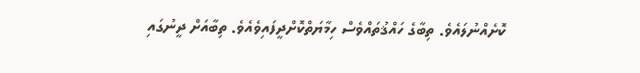ކޮށެއްނުލައެވެ. ތިބާގެ ހައްޤުތައްވެސް ހިމާޔަތްކޮށްދީފައިވެއެވެ. ތިބާއަށް ދީނުގައި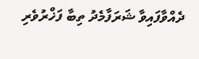ދެއްވާފައިވާ ޝަރަފާމެދު ތިބާ ފަޚްރުވެރި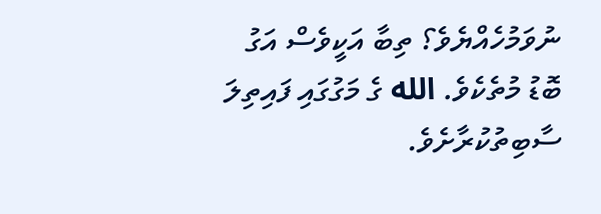ނުވަމުހެއްޔެވެ؟ ތިބާ އަކީވެސް އަގު ބޮޑު މުތެކެވެ. الله ގެ މަގުގައި ފައިތިލަ ސާބިތުކުރާށެވެ.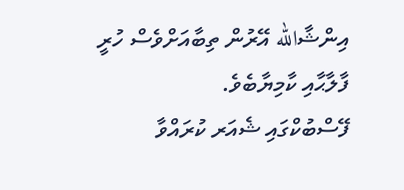އިންޝާالله އޭރުން ތިބާއަށްވެސް ހުރީ ފާލާޙާއި ކާމިޔާބެވެ.
ފޭސްބުކްގައި ޝެއަރ ކުރައްވާ